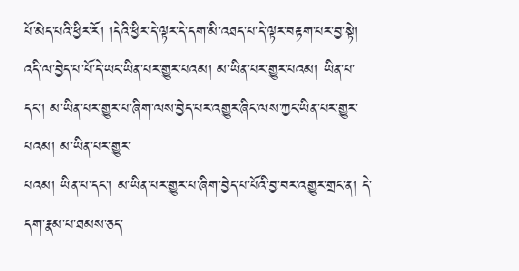པོ་མེད་པའི་ཕྱིར་རོ། །དེའི་ཕྱིར་དེ་ལྟར་དེ་དག་མི་འཐད་པ་དེ་ལྟར་བརྟག་པར་བྱ་སྟེ། འདི་ལ་བྱེད་པ་པོ་དེ་ཡང་ཡིན་པར་གྱུར་པའམ། མ་ཡིན་པར་གྱུར་པའམ། ཡིན་པ་དང་། མ་ཡིན་པར་གྱུར་པ་ཞིག་ལས་བྱེད་པར་འགྱུར་ཞིང་ལས་ཀྱང་ཡིན་པར་གྱུར་པའམ། མ་ཡིན་པར་གྱུར་
པའམ། ཡིན་པ་དང་། མ་ཡིན་པར་གྱུར་པ་ཞིག་བྱེད་པ་པོའི་བྱ་བར་འགྱུར་གྲང་ན། དེ་དག་རྣམ་པ་ཐམས་ཅད་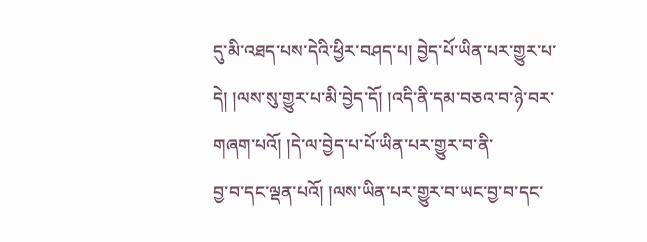དུ་མི་འཐད་པས་དེའི་ཕྱིར་བཤད་པ། བྱེད་པོ་ཡིན་པར་གྱུར་པ་དེ། །ལས་སུ་གྱུར་པ་མི་བྱེད་དོ། །འདི་ནི་དམ་བཅའ་བ་ཉེ་བར་གཞག་པའོ། །དེ་ལ་བྱེད་པ་པོ་ཡིན་པར་གྱུར་བ་ནི་
བྱ་བ་དང་ལྡན་པའོ། །ལས་ཡིན་པར་གྱུར་བ་ཡང་བྱ་བ་དང་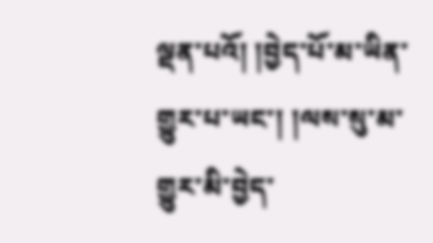ལྡན་པའོ། །བྱེད་པོ་མ་ཡིན་གྱུར་པ་ཡང་། །ལས་སུ་མ་གྱུར་མི་བྱེད་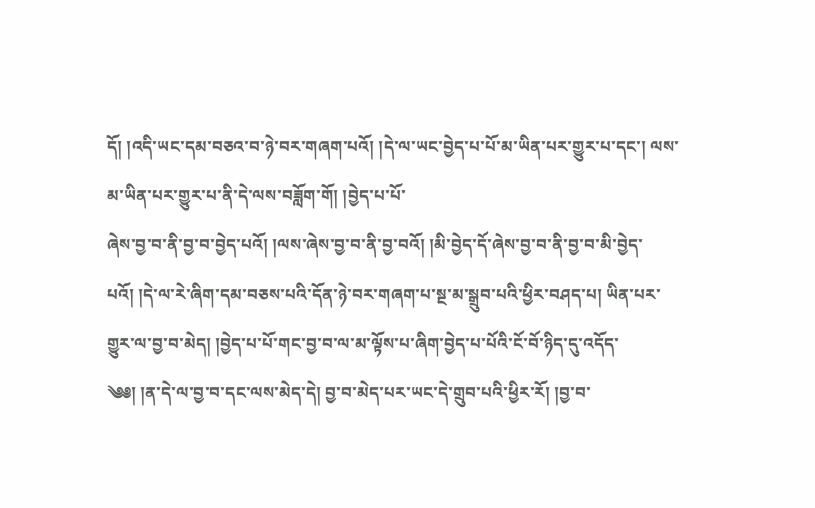དོ། །འདི་ཡང་དམ་བཅའ་བ་ཉེ་བར་གཞག་པའོ། །དེ་ལ་ཡང་བྱེད་པ་པོ་མ་ཡིན་པར་གྱུར་པ་དང་། ལས་མ་ཡིན་པར་གྱུར་པ་ནི་དེ་ལས་བཟློག་གོ། །བྱེད་པ་པོ་
ཞེས་བྱ་བ་ནི་བྱ་བ་བྱེད་པའོ། །ལས་ཞེས་བྱ་བ་ནི་བྱ་བའོ། །མི་བྱེད་དོ་ཞེས་བྱ་བ་ནི་བྱ་བ་མི་བྱེད་པའོ། །དེ་ལ་རེ་ཞིག་དམ་བཅས་པའི་དོན་ཉེ་བར་གཞག་པ་སྔ་མ་སྒྲུབ་པའི་ཕྱིར་བཤད་པ། ཡིན་པར་གྱུར་ལ་བྱ་བ་མེད། །བྱེད་པ་པོ་གང་བྱ་བ་ལ་མ་ལྟོས་པ་ཞིག་བྱེད་པ་པོའི་ངོ་བོ་ཉིད་དུ་འདོད་
༄༅། །ན་དེ་ལ་བྱ་བ་དང་ལས་མེད་དེ། བྱ་བ་མེད་པར་ཡང་དེ་གྲུབ་པའི་ཕྱིར་རོ། །བྱ་བ་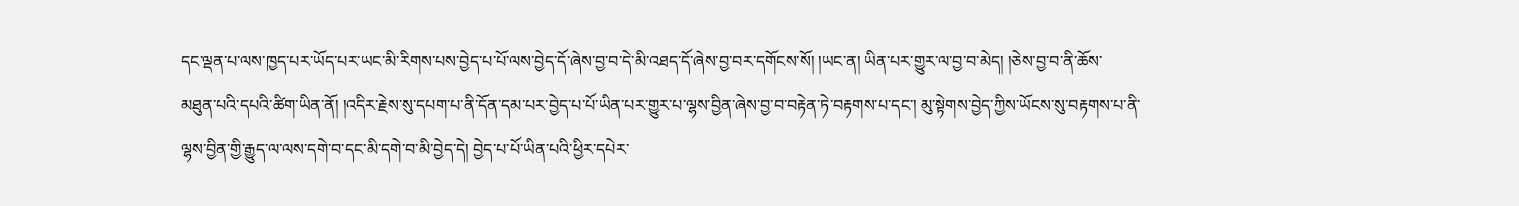དང་ལྡན་པ་ལས་ཁྱད་པར་ཡོད་པར་ཡང་མི་རིགས་པས་བྱེད་པ་པོ་ལས་བྱེད་དོ་ཞེས་བྱ་བ་དེ་མི་འཐད་དོ་ཞེས་བྱ་བར་དགོངས་སོ། །ཡང་ན། ཡིན་པར་གྱུར་ལ་བྱ་བ་མེད། །ཅེས་བྱ་བ་ནི་ཆོས་
མཐུན་པའི་དཔའི་ཚིག་ཡིན་ནོ། །འདིར་རྗེས་སུ་དཔག་པ་ནི་དོན་དམ་པར་བྱེད་པ་པོ་ཡིན་པར་གྱུར་པ་ལྷས་བྱིན་ཞེས་བྱ་བ་བརྟེན་ཏེ་བརྟགས་པ་དང་། མུ་སྟེགས་བྱེད་ཀྱིས་ཡོངས་སུ་བརྟགས་པ་ནི་ལྷས་བྱིན་གྱི་རྒྱུད་ལ་ལས་དགེ་བ་དང་མི་དགེ་བ་མི་བྱེད་དེ། བྱེད་པ་པོ་ཡིན་པའི་ཕྱིར་དཔེར་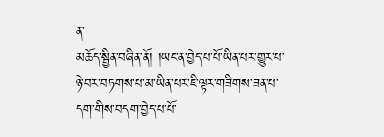ན་
མཆོད་སྦྱིན་བཞིན་ནོ། །ཡང་ན་བྱེད་པ་པོ་ཡིན་པར་གྱུར་པ་ཉེ་བར་བཏགས་པ་མ་ཡིན་པར་ཇི་ལྟར་གཟིགས་ཟན་པ་དག་གིས་བདག་བྱེད་པ་པོ་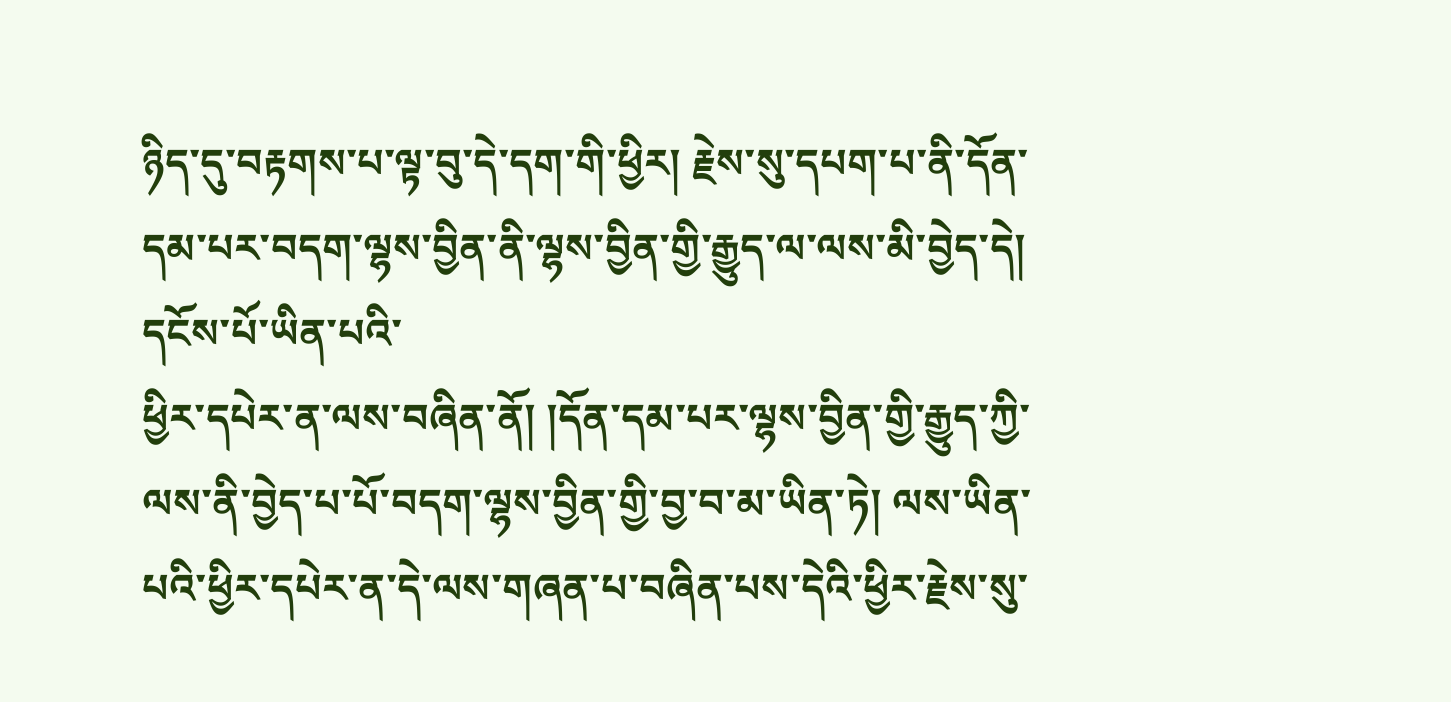ཉིད་དུ་བརྟགས་པ་ལྟ་བུ་དེ་དག་གི་ཕྱིར། རྗེས་སུ་དཔག་པ་ནི་དོན་དམ་པར་བདག་ལྷས་བྱིན་ནི་ལྷས་བྱིན་གྱི་རྒྱུད་ལ་ལས་མི་བྱེད་དེ། དངོས་པོ་ཡིན་པའི་
ཕྱིར་དཔེར་ན་ལས་བཞིན་ནོ། །དོན་དམ་པར་ལྷས་བྱིན་གྱི་རྒྱུད་ཀྱི་ལས་ནི་བྱེད་པ་པོ་བདག་ལྷས་བྱིན་གྱི་བྱ་བ་མ་ཡིན་ཏེ། ལས་ཡིན་པའི་ཕྱིར་དཔེར་ན་དེ་ལས་གཞན་པ་བཞིན་པས་དེའི་ཕྱིར་རྗེས་སུ་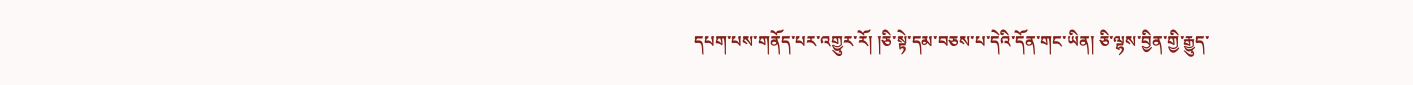དཔག་པས་གནོད་པར་འགྱུར་རོ། །ཅི་སྟེ་དམ་བཅས་པ་དེའི་དོན་གང་ཡིན། ཅི་ལྷས་བྱིན་གྱི་རྒྱུད་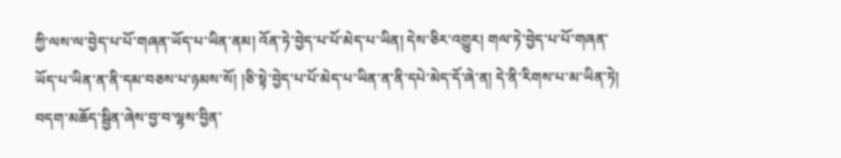ཀྱི་ལས་ལ་བྱེད་པ་པོ་གཞན་ཡོད་པ་ཡིན་ནམ། འོན་ཏེ་བྱེད་པ་པོ་མེད་པ་ཡིན། དེས་ཅིར་འགྱུར། གལ་ཏེ་བྱེད་པ་པོ་གཞན་ཡོད་པ་ཡིན་ན་ནི་དམ་བཅས་པ་ཉམས་སོ། །ཅི་སྟེ་བྱེད་པ་པོ་མེད་པ་ཡིན་ན་ནི་དཔེ་མེད་དོ་ཞེ་ན། དེ་ནི་རིགས་པ་མ་ཡིན་ཏེ། བདག་མཆོད་སྦྱིན་ཞེས་བྱ་བ་ལྷས་བྱིན་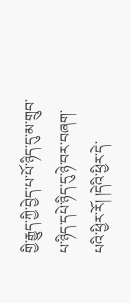གྱི་རྒྱུད་ཀྱི་བྱེད་པ་པོ་ཉིད་དུ་མ་གྲུབ་པ་ཉིད་དཔེ་ཉིད་དུ་ཉེ་བར་བཞག་པའི་ཕྱིར་རོ། །དེའི་ཕྱིར་དེ་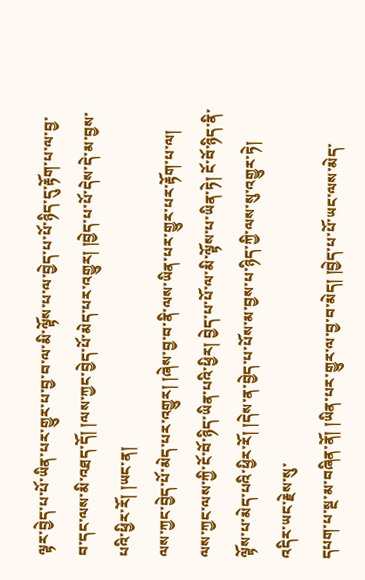ལྟར་བྱེད་པ་པོ་ཡིན་པར་གྱུར་པ་བྱ་བ་ལ་མི་ལྟོས་པ་ལ་བྱེད་པ་པོ་ཉིད་དུ་རྟོག་པ་ལ་བྱ་བ་དང་ལས་མི་འཐད་དོ། །ལས་ཀྱང་བྱེད་པོ་མེད་པར་འགྱུར། །བྱེད་པ་པོ་དེས་དེ་མ་བྱས་པའི་ཕྱིར་རོ། །ཡང་ན།
ལས་ཀྱང་བྱེད་པོ་མེད་པར་འགྱུར། །ཞེས་བྱ་བ་ནི་ལས་ཡིན་པར་གྱུར་པར་རྟོག་པ་ལ། ལས་ཀྱང་ལས་ཀྱི་ངོ་བོ་ཉིད་ཡིན་པའི་ཕྱིར། བྱེད་པ་པོ་ལ་མི་ལྟོས་པ་ཡིན་ཏེ། ངོ་བོ་ཉིད་ནི་ལྟོས་པ་མེད་པའི་ཕྱིར་རོ། །དེས་ན་བྱེད་པ་པོས་མ་བྱས་པ་ཉིད་ཀྱི་ལས་སུ་འགྱུར་ཏེ། འདིར་ཡང་རྗེས་སུ་
དཔག་པ་སྔ་མ་བཞིན་ནོ། །ཡིན་པར་གྱུར་ལ་བྱ་བ་མེད། །བྱེད་པ་པོ་ཡང་ལས་མེད་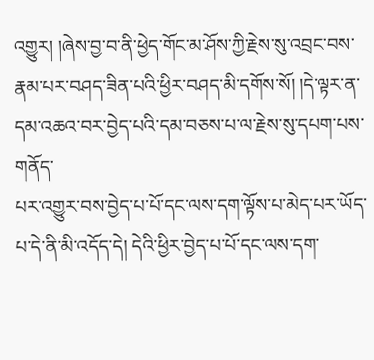འགྱུར། །ཞེས་བྱ་བ་ནི་ཕྱེད་གོང་མ་ཤོས་ཀྱི་རྗེས་སུ་འབྲང་བས་རྣམ་པར་བཤད་ཟིན་པའི་ཕྱིར་བཤད་མི་དགོས་སོ། །དེ་ལྟར་ན་དམ་འཆའ་བར་བྱེད་པའི་དམ་བཅས་པ་ལ་རྗེས་སུ་དཔག་པས་གནོད་
པར་འགྱུར་བས་བྱེད་པ་པོ་དང་ལས་དག་ལྟོས་པ་མེད་པར་ཡོད་པ་དེ་ནི་མི་འདོད་དེ། དེའི་ཕྱིར་བྱེད་པ་པོ་དང་ལས་དག་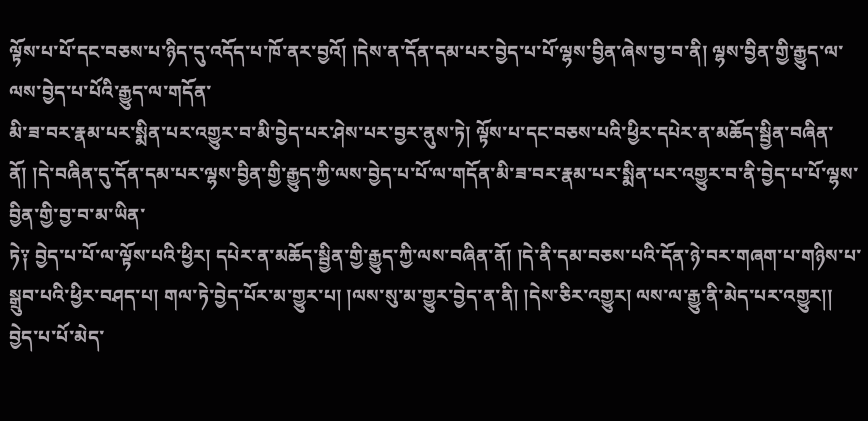ལྟོས་པ་པོ་དང་བཅས་པ་ཉིད་དུ་འདོད་པ་ཁོ་ནར་བྱའོ། །དེས་ན་དོན་དམ་པར་བྱེད་པ་པོ་ལྷས་བྱིན་ཞེས་བྱ་བ་ནི། ལྷས་བྱིན་གྱི་རྒྱུད་ལ་ལས་བྱེད་པ་པོའི་རྒྱུད་ལ་གདོན་
མི་ཟ་བར་རྣམ་པར་སྨིན་པར་འགྱུར་བ་མི་བྱེད་པར་ཤེས་པར་བྱར་ནུས་ཏེ། ལྟོས་པ་དང་བཅས་པའི་ཕྱིར་དཔེར་ན་མཆོད་སྦྱིན་བཞིན་ནོ། །དེ་བཞིན་དུ་དོན་དམ་པར་ལྷས་བྱིན་གྱི་རྒྱུད་ཀྱི་ལས་བྱེད་པ་པོ་ལ་གདོན་མི་ཟ་བར་རྣམ་པར་སྨིན་པར་འགྱུར་བ་ནི་བྱེད་པ་པོ་ལྷས་བྱིན་གྱི་བྱ་བ་མ་ཡིན་
ཏེ༑ བྱེད་པ་པོ་ལ་ལྟོས་པའི་ཕྱིར། དཔེར་ན་མཆོད་སྦྱིན་གྱི་རྒྱུད་ཀྱི་ལས་བཞིན་ནོ། །དེ་ནི་དམ་བཅས་པའི་དོན་ཉེ་བར་གཞག་པ་གཉིས་པ་སྒྲུབ་པའི་ཕྱིར་བཤད་པ། གལ་ཏེ་བྱེད་པོར་མ་གྱུར་པ། །ལས་སུ་མ་གྱུར་བྱེད་ན་ནི། །དེས་ཅིར་འགྱུར། ལས་ལ་རྒྱུ་ནི་མེད་པར་འགྱུར།།
བྱེད་པ་པོ་མེད་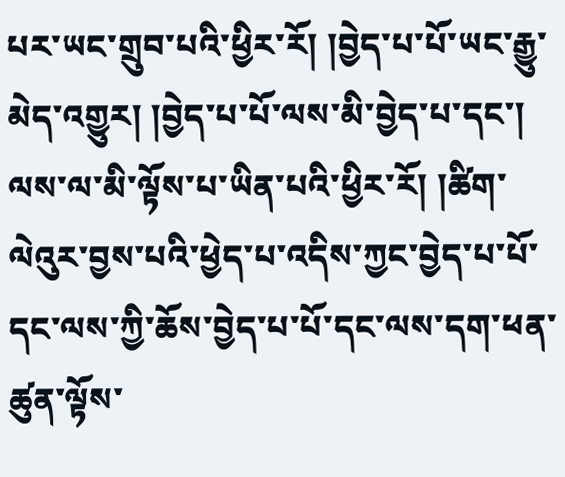པར་ཡང་གྲུབ་པའི་ཕྱིར་རོ། །བྱེད་པ་པོ་ཡང་རྒྱུ་མེད་འགྱུར། །བྱེད་པ་པོ་ལས་མི་བྱེད་པ་དང་། ལས་ལ་མི་ལྟོས་པ་ཡིན་པའི་ཕྱིར་རོ། །ཚིག་ལེའུར་བྱས་པའི་ཕྱེད་པ་འདིས་ཀྱང་བྱེད་པ་པོ་དང་ལས་ཀྱི་ཆོས་བྱེད་པ་པོ་དང་ལས་དག་ཕན་ཚུན་ལྟོས་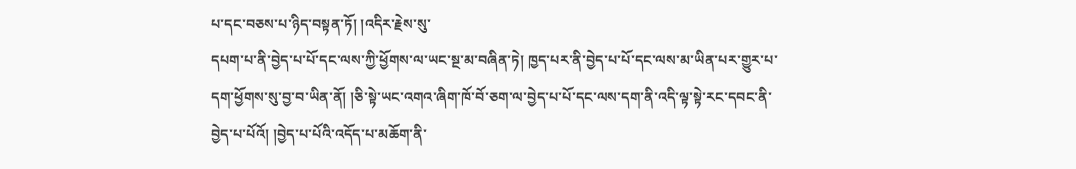པ་དང་བཅས་པ་ཉིད་བསྟན་ཏོ། །འདིར་རྗེས་སུ་
དཔག་པ་ནི་བྱེད་པ་པོ་དང་ལས་ཀྱི་ཕྱོགས་ལ་ཡང་སྔ་མ་བཞིན་ཏེ། ཁྱད་པར་ནི་བྱེད་པ་པོ་དང་ལས་མ་ཡིན་པར་གྱུར་པ་དག་ཕྱོགས་སུ་བྱ་བ་ཡིན་ནོ། །ཅི་སྟེ་ཡང་འགའ་ཞིག་ཁོ་བོ་ཅག་ལ་བྱེད་པ་པོ་དང་ལས་དག་ནི་འདི་ལྟ་སྟེ་རང་དབང་ནི་བྱེད་པ་པོའོ། །བྱེད་པ་པོའི་འདོད་པ་མཆོག་ནི་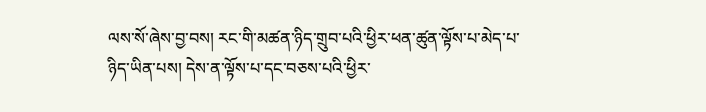ལས་སོ་ཞེས་བྱ་བས། རང་གི་མཚན་ཉིད་གྲུབ་པའི་ཕྱིར་ཕན་ཚུན་ལྟོས་པ་མེད་པ་ཉིད་ཡིན་པས། དེས་ན་ལྟོས་པ་དང་བཅས་པའི་ཕྱིར་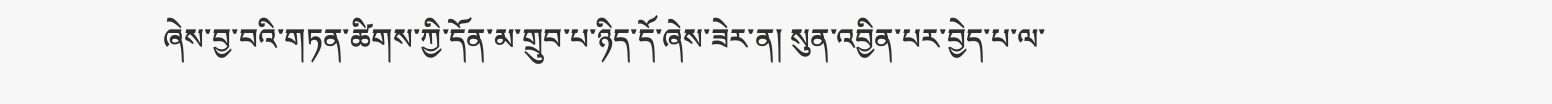ཞེས་བྱ་བའི་གཏན་ཚིགས་ཀྱི་དོན་མ་གྲུབ་པ་ཉིད་དོ་ཞེས་ཟེར་ན། སུན་འབྱིན་པར་བྱེད་པ་ལ་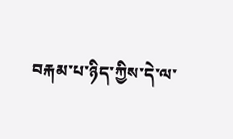བརྐམ་པ་ཉིད་ཀྱིས་དེ་ལ་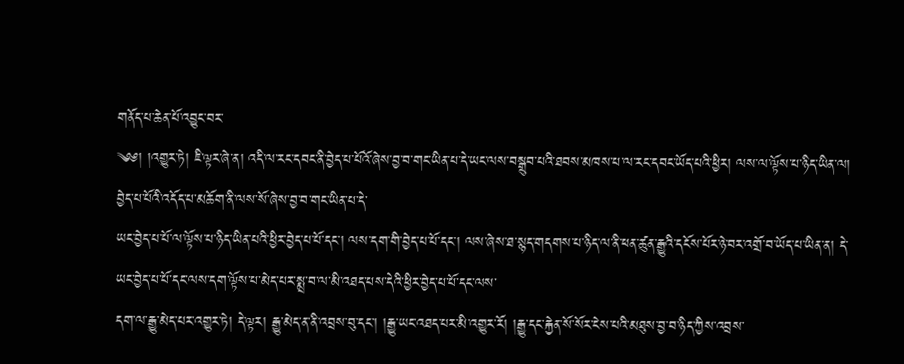གནོད་པ་ཆེན་པོ་འབྱུང་བར་
༄༅། །འགྱུར་ཏེ། ཇི་ལྟར་ཞེ་ན། འདི་ལ་རང་དབང་ནི་བྱེད་པ་པོའོ་ཞེས་བྱ་བ་གང་ཡིན་པ་དེ་ཡང་ལས་བསྒྲུབ་པའི་ཐབས་མཁས་པ་ལ་རང་དབང་ཡོད་པའི་ཕྱིར། ལས་ལ་ལྟོས་པ་ཉིད་ཡིན་ལ། བྱེད་པ་པོའི་འདོད་པ་མཆོག་ནི་ལས་སོ་ཞེས་བྱ་བ་གང་ཡིན་པ་དེ་
ཡང་བྱེད་པ་པོ་ལ་ལྟོས་པ་ཉིད་ཡིན་པའི་ཕྱིར་བྱེད་པ་པོ་དང་། ལས་དག་གི་བྱེད་པ་པོ་དང་། ལས་ཞེས་ཐ་སྙད་གདགས་པ་ཉིད་ལ་ནི་ཕན་ཚུན་རྒྱུའི་དངོས་པོར་ཉེ་བར་འགྲོ་བ་ཡོད་པ་ཡིན་ན། དེ་ཡང་བྱེད་པ་པོ་དང་ལས་དག་ལྟོས་པ་མེད་པར་སྨྲ་བ་ལ་མི་འཐད་པས་དེའི་ཕྱིར་བྱེད་པ་པོ་དང་ལས་
དག་ལ་རྒྱུ་མེད་པར་འགྱུར་ཏེ། དེ་ལྟར། རྒྱུ་མེད་ན་ནི་འབྲས་བུ་དང་། །རྒྱུ་ཡང་འཐད་པར་མི་འགྱུར་རོ། །རྒྱུ་དང་རྐྱེན་སོ་སོར་ངེས་པའི་མཐུས་བྱ་བ་ཉིད་ཀྱིས་འབྲས་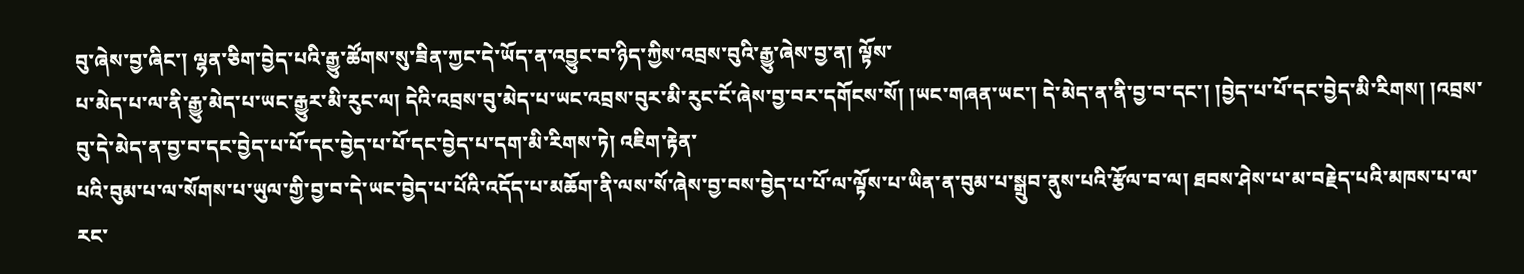བུ་ཞེས་བྱ་ཞིང་། ལྷན་ཅིག་བྱེད་པའི་རྒྱུ་ཚོགས་སུ་ཟིན་ཀྱང་དེ་ཡོད་ན་འབྱུང་བ་ཉིད་ཀྱིས་འབྲས་བུའི་རྒྱུ་ཞེས་བྱ་ན། ལྟོས་
པ་མེད་པ་ལ་ནི་རྒྱུ་མེད་པ་ཡང་རྒྱུར་མི་རུང་ལ། དེའི་འབྲས་བུ་མེད་པ་ཡང་འབྲས་བུར་མི་རུང་ངོ་ཞེས་བྱ་བར་དགོངས་སོ། །ཡང་གཞན་ཡང་། དེ་མེད་ན་ནི་བྱ་བ་དང་། །བྱེད་པ་པོ་དང་བྱེད་མི་རིགས། །འབྲས་བུ་དེ་མེད་ན་བྱ་བ་དང་བྱེད་པ་པོ་དང་བྱེད་པ་པོ་དང་བྱེད་པ་དག་མི་རིགས་ཏེ། འཇིག་རྟེན་
པའི་བུམ་པ་ལ་སོགས་པ་ཡུལ་གྱི་བྱ་བ་དེ་ཡང་བྱེད་པ་པོའི་འདོད་པ་མཆོག་ནི་ལས་སོ་ཞེས་བྱ་བས་བྱེད་པ་པོ་ལ་ལྟོས་པ་ཡིན་ན་བུམ་པ་སྒྲུབ་ནུས་པའི་རྩོལ་བ་ལ། ཐབས་ཤེས་པ་མ་བརྗེད་པའི་མཁས་པ་ལ་རང་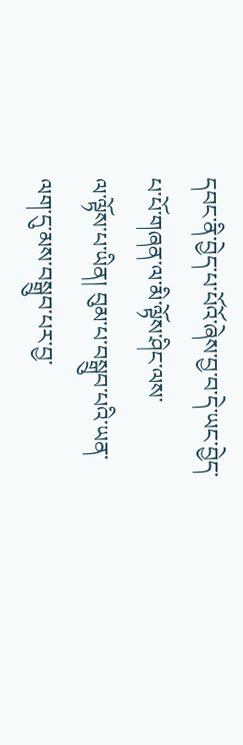དབང་ནི་བྱེད་པ་པོའོ་ཞེས་བྱ་བ་དེ་ཡང་བྱེད་པ་པོ་གཞན་ལ་མི་ལྟོས་ཤིང་ལས་
ལ་ལྟོས་པ་ཡིན། བུམ་པ་བསྒྲུབ་པའི་ཡན་ལག་དུ་མས་བསྒྲུབ་པར་བྱ་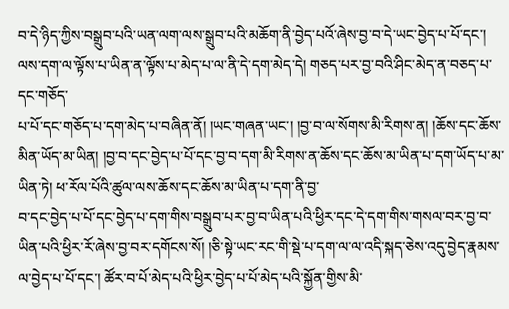བ་དེ་ཉིད་ཀྱིས་བསྒྲུབ་པའི་ཡན་ལག་ལས་སྒྲུབ་པའི་མཆོག་ནི་བྱེད་པའོ་ཞེས་བྱ་བ་དེ་ཡང་བྱེད་པ་པོ་དང་། ལས་དག་ལ་ལྟོས་པ་ཡིན་ན་ལྟོས་པ་མེད་པ་ལ་ནི་དེ་དག་མེད་དེ། གཅད་པར་བྱ་བའི་ཤིང་མེད་ན་བཅད་པ་དང་གཅོད་
པ་པོ་དང་གཅོད་པ་དག་མེད་པ་བཞིན་ནོ། །ཡང་གཞན་ཡང་། །བྱ་བ་ལ་སོགས་མི་རིགས་ན། །ཆོས་དང་ཆོས་མིན་ཡོད་མ་ཡིན། །བྱ་བ་དང་བྱེད་པ་པོ་དང་བྱ་བ་དག་མི་རིགས་ན་ཆོས་དང་ཆོས་མ་ཡིན་པ་དག་ཡོད་པ་མ་ཡིན་ཏེ། ཕ་རོལ་པོའི་ཚུལ་ལས་ཆོས་དང་ཆོས་མ་ཡིན་པ་དག་ནི་བྱ་
བ་དང་བྱེད་པ་པོ་དང་བྱེད་པ་དག་གིས་བསྒྲུབ་པར་བྱ་བ་ཡིན་པའི་ཕྱིར་དང་དེ་དག་གིས་གསལ་བར་བྱ་བ་ཡིན་པའི་ཕྱིར་རོ་ཞེས་བྱ་བར་དགོངས་སོ། །ཅི་སྟེ་ཡང་རང་གི་སྡེ་པ་དག་ལ་ལ་འདི་སྐད་ཅེས་འདུ་བྱེད་རྣམས་ལ་བྱེད་པ་པོ་དང་། ཚོར་བ་པོ་མེད་པའི་ཕྱིར་བྱེད་པ་པོ་མེད་པའི་སྐྱོན་གྱིས་མི་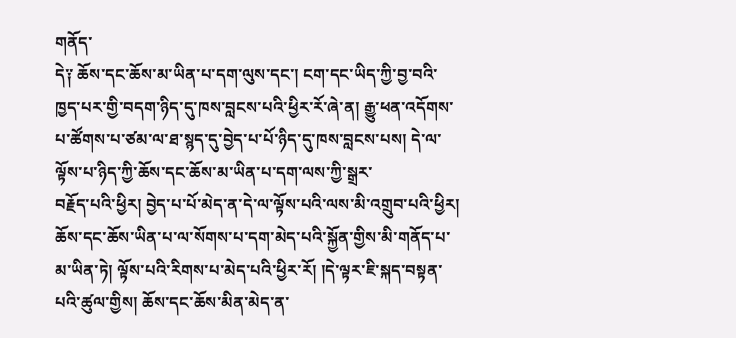གནོད་
དེ༑ ཆོས་དང་ཆོས་མ་ཡིན་པ་དག་ལུས་དང་། ངག་དང་ཡིད་ཀྱི་བྱ་བའི་ཁྱད་པར་གྱི་བདག་ཉིད་དུ་ཁས་བླངས་པའི་ཕྱིར་རོ་ཞེ་ན། རྒྱུ་ཕན་འདོགས་པ་ཚོགས་པ་ཙམ་ལ་ཐ་སྙད་དུ་བྱེད་པ་པོ་ཉིད་དུ་ཁས་བླངས་པས། དེ་ལ་ལྟོས་པ་ཉིད་ཀྱི་ཆོས་དང་ཆོས་མ་ཡིན་པ་དག་ལས་ཀྱི་སྒྲར་
བརྗོད་པའི་ཕྱིར། བྱེད་པ་པོ་མེད་ན་དེ་ལ་ལྟོས་པའི་ལས་མི་འགྲུབ་པའི་ཕྱིར། ཆོས་དང་ཆོས་ཡིན་པ་ལ་སོགས་པ་དག་མེད་པའི་སྐྱོན་གྱིས་མི་གནོད་པ་མ་ཡིན་ཏེ། ལྟོས་པའི་རིགས་པ་མེད་པའི་ཕྱིར་རོ། །དེ་ལྟར་ཇི་སྐད་བསྟན་པའི་ཚུལ་གྱིས། ཆོས་དང་ཆོས་མིན་མེད་ན་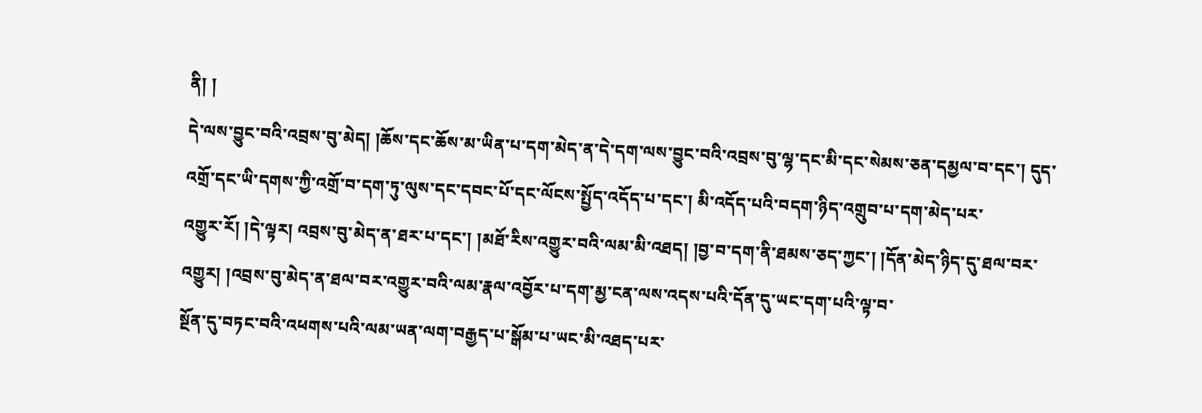ནི། །
དེ་ལས་བྱུང་བའི་འབྲས་བུ་མེད། །ཆོས་དང་ཆོས་མ་ཡིན་པ་དག་མེད་ན་དེ་དག་ལས་བྱུང་བའི་འབྲས་བུ་ལྷ་དང་མི་དང་སེམས་ཅན་དམྱལ་བ་དང་། དུད་འགྲོ་དང་ཡི་དགས་ཀྱི་འགྲོ་བ་དག་ཏུ་ལུས་དང་དབང་པོ་དང་ལོངས་སྤྱོད་འདོད་པ་དང་། མི་འདོད་པའི་བདག་ཉིད་འགྲུབ་པ་དག་མེད་པར་
འགྱུར་རོ། །དེ་ལྟར། འབྲས་བུ་མེད་ན་ཐར་པ་དང་། །མཐོ་རིས་འགྱུར་བའི་ལམ་མི་འཐད། །བྱ་བ་དག་ནི་ཐམས་ཅད་ཀྱང་། །དོན་མེད་ཉིད་དུ་ཐལ་བར་འགྱུར། །འབྲས་བུ་མེད་ན་ཐལ་བར་འགྱུར་བའི་ལམ་རྣལ་འབྱོར་པ་དག་མྱ་ངན་ལས་འདས་པའི་དོན་དུ་ཡང་དག་པའི་ལྟ་བ་
སྔོན་དུ་བཏང་བའི་འཕགས་པའི་ལམ་ཡན་ལག་བརྒྱད་པ་སྒོམ་པ་ཡང་མི་འཐད་པར་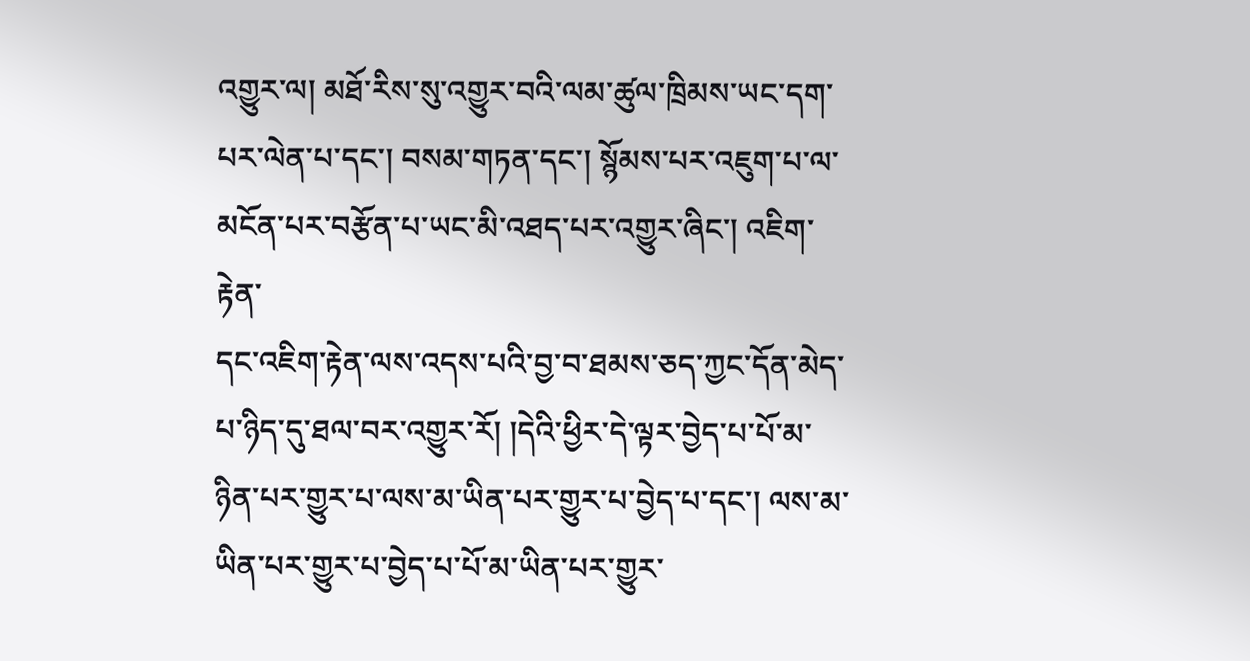འགྱུར་ལ། མཐོ་རིས་སུ་འགྱུར་བའི་ལམ་ཚུལ་ཁྲིམས་ཡང་དག་པར་ལེན་པ་དང་། བསམ་གཏན་དང་། སྙོམས་པར་འཇུག་པ་ལ་མངོན་པར་བརྩོན་པ་ཡང་མི་འཐད་པར་འགྱུར་ཞིང་། འཇིག་རྟེན་
དང་འཇིག་རྟེན་ལས་འདས་པའི་བྱ་བ་ཐམས་ཅད་ཀྱང་དོན་མེད་པ་ཉིད་དུ་ཐལ་བར་འགྱུར་རོ། །དེའི་ཕྱིར་དེ་ལྟར་བྱེད་པ་པོ་མ་ཉིན་པར་གྱུར་པ་ལས་མ་ཡིན་པར་གྱུར་པ་བྱེད་པ་དང་། ལས་མ་ཡིན་པར་གྱུར་པ་བྱེད་པ་པོ་མ་ཡིན་པར་གྱུར་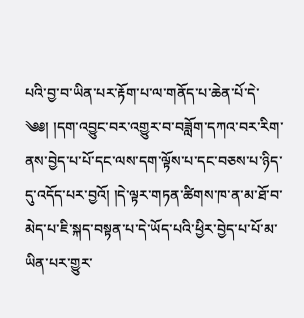པའི་བྱ་བ་ཡིན་པར་རྟོག་པ་ལ་གནོད་པ་ཆེན་པོ་དེ་
༄༅། །དག་འབྱུང་བར་འགྱུར་བ་བཟློག་དཀའ་བར་རིག་ནས་བྱེད་པ་པོ་དང་ལས་དག་ལྟོས་པ་དང་བཅས་པ་ཉིད་དུ་འདོད་པར་བྱའོ། །དེ་ལྟར་གཏན་ཚིགས་ཁ་ན་མ་ཐོ་བ་མེད་པ་ཇི་སྐད་བསྟན་པ་དེ་ཡོད་པའི་ཕྱིར་བྱེད་པ་པོ་མ་ཡིན་པར་གྱུར་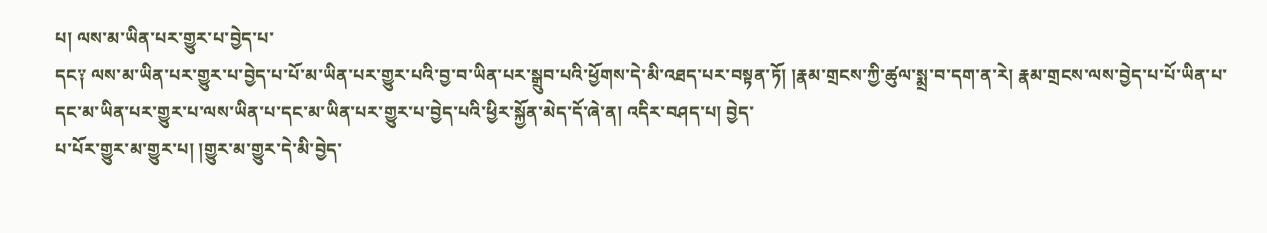པ། ལས་མ་ཡིན་པར་གྱུར་པ་བྱེད་པ་
དང༑ ལས་མ་ཡིན་པར་གྱུར་པ་བྱེད་པ་པོ་མ་ཡིན་པར་གྱུར་པའི་བྱ་བ་ཡིན་པར་སྒྲུབ་པའི་ཕྱོགས་དེ་མི་འཐད་པར་བསྟན་ཏོ། །རྣམ་གྲངས་ཀྱི་ཚུལ་སྨྲ་བ་དག་ན་རེ། རྣམ་གྲངས་ལས་བྱེད་པ་པོ་ཡིན་པ་དང་མ་ཡིན་པར་གྱུར་པ་ལས་ཡིན་པ་དང་མ་ཡིན་པར་གྱུར་པ་བྱེད་པའི་ཕྱིར་སྐྱོན་མེད་དོ་ཞེ་ན། འདིར་བཤད་པ། བྱེད་
པ་པོར་གྱུར་མ་གྱུར་པ། །གྱུར་མ་གྱུར་དེ་མི་བྱེད་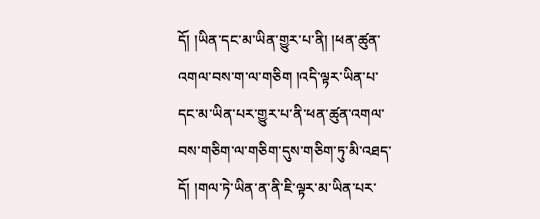དོ། །ཡིན་དང་མ་ཡིན་གྱུར་པ་ནི། །ཕན་ཚུན་འགལ་བས་ག་ལ་གཅིག །འདི་ལྟར་ཡིན་པ་དང་མ་ཡིན་པར་གྱུར་པ་ནི་ཕན་ཚུན་འགལ་བས་གཅིག་ལ་གཅིག་དུས་གཅིག་ཏུ་མི་འཐད་དོ། །གལ་ཏེ་ཡིན་ན་ནི་ཇི་ལྟར་མ་ཡིན་པར་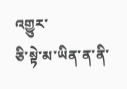འགྱུར་
ཅི་སྟེ་མ་ཡིན་ན་ནི་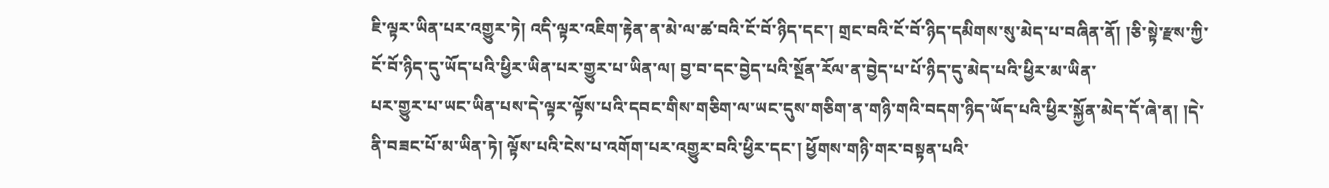ཇི་ལྟར་ཡིན་པར་འགྱུར་ཏེ། འདི་ལྟར་འཇིག་རྟེན་ན་མེ་ལ་ཚ་བའི་ངོ་བོ་ཉིད་དང་། གྲང་བའི་ངོ་བོ་ཉིད་དམིགས་སུ་མེད་པ་བཞིན་ནོ། །ཅི་སྟེ་རྫས་ཀྱི་ངོ་བོ་ཉིད་དུ་ཡོད་པའི་ཕྱིར་ཡིན་པར་གྱུར་པ་ཡིན་ལ། བྱ་བ་དང་བྱེད་པའི་སྔོན་རོལ་ན་བྱེད་པ་པོ་ཉིད་དུ་མེད་པའི་ཕྱིར་མ་ཡིན་
པར་གྱུར་པ་ཡང་ཡིན་པས་དེ་ལྟར་ལྟོས་པའི་དབང་གིས་གཅིག་ལ་ཡང་དུས་གཅིག་ན་གཉི་གའི་བདག་ཉིད་ཡོད་པའི་ཕྱིར་སྐྱོན་མེད་དོ་ཞེ་ན། །དེ་ནི་བཟང་པོ་མ་ཡིན་ཏེ། ལྟོས་པའི་ངེས་པ་འགོག་པར་འགྱུར་བའི་ཕྱིར་དང་། ཕྱོགས་གཉི་གར་བསྟན་པའི་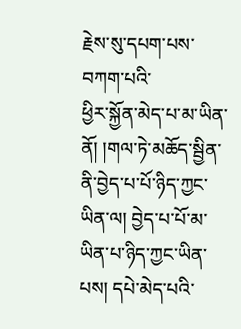རྗེས་སུ་དཔག་པས་བཀག་པའི་
ཕྱིར་སྐྱོན་མེད་པ་མ་ཡིན་ནོ། །གལ་ཏེ་མཆོད་སྦྱིན་ནི་བྱེད་པ་པོ་ཉིད་ཀྱང་ཡིན་ལ། བྱེད་པ་པོ་མ་ཡིན་པ་ཉིད་ཀྱང་ཡིན་པས། དཔེ་མེད་པའི་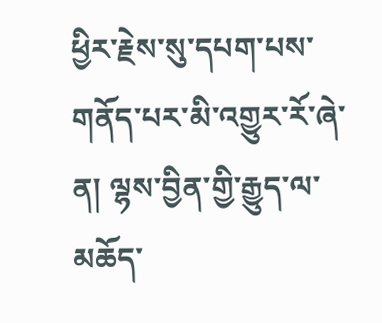ཕྱིར་རྗེས་སུ་དཔག་པས་གནོད་པར་མི་འགྱུར་རོ་ཞེ་ན། ལྷས་བྱིན་གྱི་རྒྱུད་ལ་མཆོད་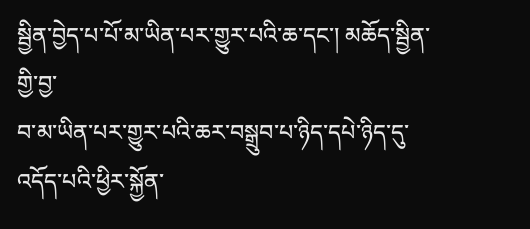སྦྱིན་བྱེད་པ་པོ་མ་ཡིན་པར་གྱུར་པའི་ཆ་དང་། མཆོད་སྦྱིན་གྱི་བྱ་
བ་མ་ཡིན་པར་གྱུར་པའི་ཆར་བསྒྲུབ་པ་ཉིད་དཔེ་ཉིད་དུ་འདོད་པའི་ཕྱིར་སྐྱོན་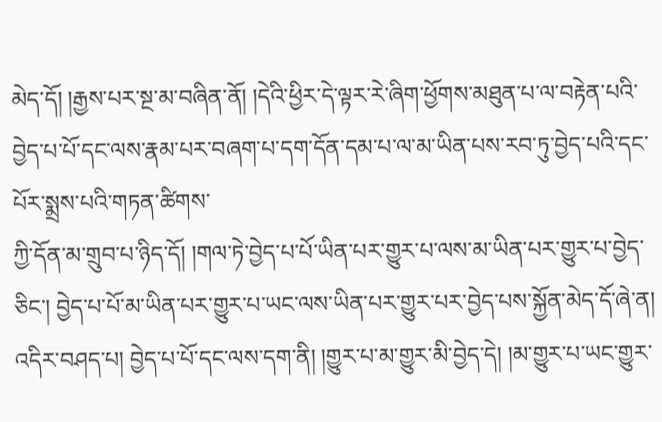མེད་དོ། །རྒྱས་པར་སྔ་མ་བཞིན་ནོ། །དེའི་ཕྱིར་དེ་ལྟར་རེ་ཞིག་ཕྱོགས་མཐུན་པ་ལ་བརྟེན་པའི་བྱེད་པ་པོ་དང་ལས་རྣམ་པར་བཞག་པ་དག་དོན་དམ་པ་ལ་མ་ཡིན་པས་རབ་ཏུ་བྱེད་པའི་དང་པོར་སྨྲས་པའི་གཏན་ཚིགས་
ཀྱི་དོན་མ་གྲུབ་པ་ཉིད་དོ། །གལ་ཏེ་བྱེད་པ་པོ་ཡིན་པར་གྱུར་པ་ལས་མ་ཡིན་པར་གྱུར་པ་བྱེད་ཅིང་། བྱེད་པ་པོ་མ་ཡིན་པར་གྱུར་པ་ཡང་ལས་ཡིན་པར་གྱུར་པར་བྱེད་པས་སྐྱོན་མེད་དོ་ཞེ་ན། འདིར་བཤད་པ། བྱེད་པ་པོ་དང་ལས་དག་ནི། །གྱུར་པ་མ་གྱུར་མི་བྱེད་དེ། །མ་གྱུར་པ་ཡང་གྱུར་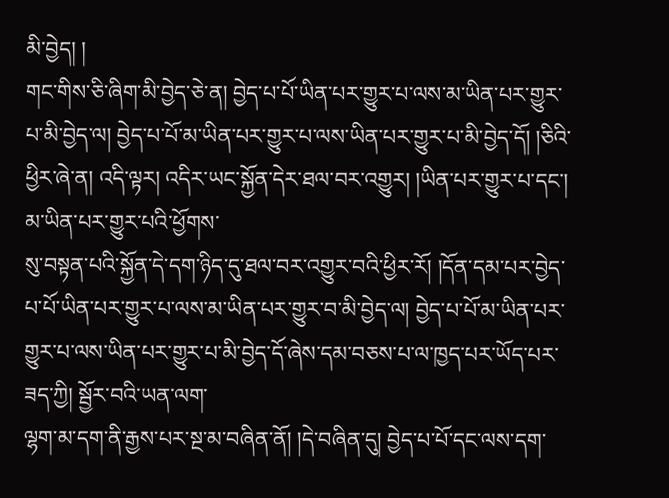མི་བྱེད། །
གང་གིས་ཅི་ཞིག་མི་བྱེད་ཅེ་ན། བྱེད་པ་པོ་ཡིན་པར་གྱུར་པ་ལས་མ་ཡིན་པར་གྱུར་པ་མི་བྱེད་ལ། བྱེད་པ་པོ་མ་ཡིན་པར་གྱུར་པ་ལས་ཡིན་པར་གྱུར་པ་མི་བྱེད་དོ། །ཅིའི་ཕྱིར་ཞེ་ན། འདི་ལྟར། འདིར་ཡང་སྐྱོན་དེར་ཐལ་བར་འགྱུར། །ཡིན་པར་གྱུར་པ་དང་། མ་ཡིན་པར་གྱུར་པའི་ཕྱོགས་
སུ་བསྟན་པའི་སྐྱོན་དེ་དག་ཉིད་དུ་ཐལ་བར་འགྱུར་བའི་ཕྱིར་རོ། །དོན་དམ་པར་བྱེད་པ་པོ་ཡིན་པར་གྱུར་པ་ལས་མ་ཡིན་པར་གྱུར་བ་མི་བྱེད་ལ། བྱེད་པ་པོ་མ་ཡིན་པར་གྱུར་པ་ལས་ཡིན་པར་གྱུར་པ་མི་བྱེད་དོ་ཞེས་དམ་བཅས་པ་ལ་ཁྱད་པར་ཡོད་པར་ཟད་ཀྱི། སྦྱོར་བའི་ཡན་ལག་
ལྷག་མ་དག་ནི་རྒྱས་པར་སྔ་མ་བཞིན་ནོ། །དེ་བཞིན་དུ། བྱེད་པ་པོ་དང་ལས་དག་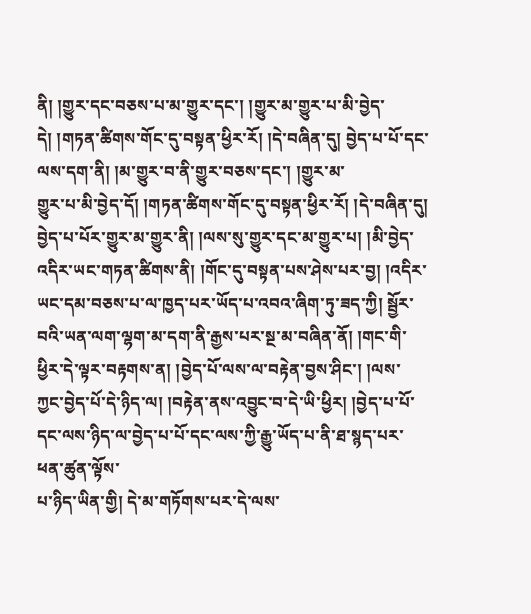ནི། །གྱུར་དང་བཅས་པ་མ་གྱུར་དང་། །གྱུར་མ་གྱུར་པ་མི་བྱེད་དེ། །གཏན་ཚིགས་གོང་དུ་བསྟན་ཕྱིར་རོ། །དེ་བཞིན་དུ། བྱེད་པ་པོ་དང་ལས་དག་ནི། །མ་གྱུར་བ་ནི་གྱུར་བཅས་དང་། །གྱུར་མ་
གྱུར་པ་མི་བྱེད་དོ། །གཏན་ཚིགས་གོང་དུ་བསྟན་ཕྱིར་རོ། །དེ་བཞིན་དུ། བྱེད་པ་པོར་གྱུར་མ་གྱུར་ནི། །ལས་སུ་གྱུར་དང་མ་གྱུར་པ། །མི་བྱེད་འདིར་ཡང་གཏན་ཚིགས་ནི། །གོང་དུ་བསྟན་པས་ཤེས་པར་བྱ། །འདིར་ཡང་དམ་བཅས་པ་ལ་ཁྱད་པར་ཡོད་པ་འབའ་ཞིག་ཏུ་ཟད་ཀྱི། སྦྱོར་
བའི་ཡན་ལག་ལྷག་མ་དག་ནི་རྒྱས་པར་སྔ་མ་བཞིན་ནོ། །གང་གི་ཕྱིར་དེ་ལྟར་བརྟགས་ན། །བྱེད་པོ་ལས་ལ་བརྟེན་བྱས་ཤིང་། །ལས་ཀྱང་བྱེད་པོ་དེ་ཉིད་ལ། །བརྟེན་ནས་འབྱུང་བ་དེ་ཡི་ཕྱིར། །བྱེད་པ་པོ་དང་ལས་ཉིད་ལ་བྱེད་པ་པོ་དང་ལས་ཀྱི་རྒྱུ་ཡོད་པ་ནི་ཐ་སྙད་པར་ཕན་ཚུན་ལྟོས་
པ་ཉིད་ཡིན་གྱི། དེ་མ་གཏོགས་པར་དེ་ལས་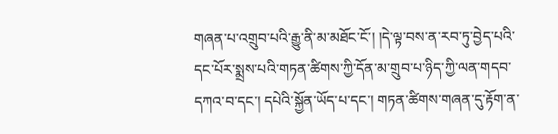གཞན་པ་འགྲུབ་པའི་རྒྱུ་ནི་མ་མཐོང་ངོ་། །དེ་ལྟ་བས་ན་རབ་ཏུ་བྱེད་པའི་དང་པོར་སྨྲས་པའི་གཏན་ཚིགས་ཀྱི་དོན་མ་གྲུབ་པ་ཉིད་ཀྱི་ལན་གདབ་དཀའ་བ་དང་། དཔེའི་སྐྱོན་ཡོད་པ་དང་། གཏན་ཚིགས་གཞན་དུ་རྟོག་ན་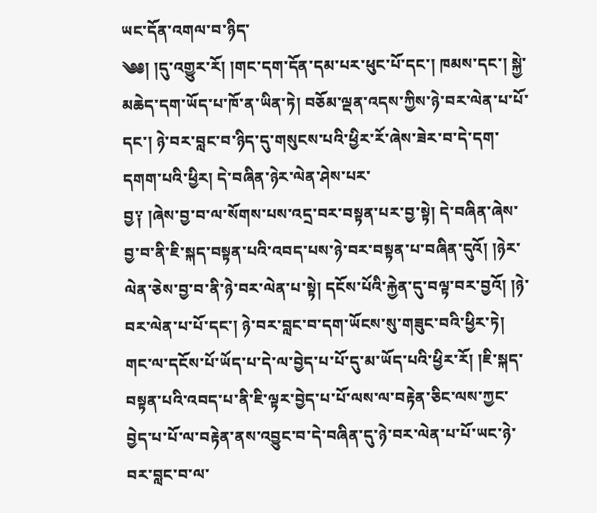ཡང་དོན་འགལ་བ་ཉིད་
༄༅། །དུ་འགྱུར་རོ། །གང་དག་དོན་དམ་པར་ཕུང་པོ་དང་། ཁམས་དང་། སྐྱེ་མཆེད་དག་ཡོད་པ་ཁོ་ན་ཡིན་ཏེ། བཅོམ་ལྡན་འདས་ཀྱིས་ཉེ་བར་ལེན་པ་པོ་དང་། ཉེ་བར་བླང་བ་ཉིད་དུ་གསུངས་པའི་ཕྱིར་རོ་ཞེས་ཟེར་བ་དེ་དག་དགག་པའི་ཕྱིར། དེ་བཞིན་ཉེར་ལེན་ཤེས་པར་
བྱ༑ །ཞེས་བྱ་བ་ལ་སོགས་པས་འདྲ་བར་བསྟན་པར་བྱ་སྟེ། དེ་བཞིན་ཞེས་བྱ་བ་ནི་ཇི་སྐད་བསྟན་པའི་འབད་པས་ཉེ་བར་བསྟན་པ་བཞིན་དུའོ། །ཉེར་ལེན་ཅེས་བྱ་བ་ནི་ཉེ་བར་ལེན་པ་སྟེ། དངོས་པོའི་རྐྱེན་དུ་བལྟ་བར་བྱའོ། །ཉེ་བར་ལེན་པ་པོ་དང་། ཉེ་བར་བླང་བ་དག་ཡོངས་སུ་གཟུང་བའི་ཕྱིར་ཏེ།
གང་ལ་དངོས་པོ་ཡོད་པ་དེ་ལ་བྱེད་པ་པོ་དུ་མ་ཡོད་པའི་ཕྱིར་རོ། །ཇི་སྐད་བསྟན་པའི་འབད་པ་ནི་ཇི་ལྟར་བྱེད་པ་པོ་ལས་ལ་བརྟེན་ཅིང་ལས་ཀྱང་བྱེད་པ་པོ་ལ་བརྟེན་ནས་འབྱུང་བ་དེ་བཞིན་དུ་ཉེ་བར་ལེན་པ་པོ་ཡང་ཉེ་བར་བླང་བ་ལ་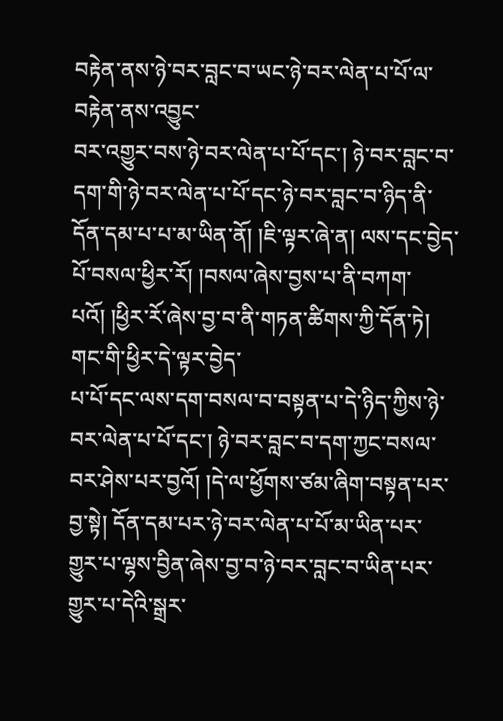བརྟེན་ནས་ཉེ་བར་བླང་བ་ཡང་ཉེ་བར་ལེན་པ་པོ་ལ་བརྟེན་ནས་འབྱུང་
བར་འགྱུར་བས་ཉེ་བར་ལེན་པ་པོ་དང་། ཉེ་བར་བླང་བ་དག་གི་ཉེ་བར་ལེན་པ་པོ་དང་ཉེ་བར་བླང་བ་ཉིད་ནི་དོན་དམ་པ་པ་མ་ཡིན་ནོ། །ཇི་ལྟར་ཞེ་ན། ལས་དང་བྱེད་པོ་བསལ་ཕྱིར་རོ། །བསལ་ཞེས་བྱས་པ་ནི་བཀག་པའོ། །ཕྱིར་རོ་ཞེས་བྱ་བ་ནི་གཏན་ཚིགས་ཀྱི་དོན་ཏེ། གང་གི་ཕྱིར་དེ་ལྟར་བྱེད་
པ་པོ་དང་ལས་དག་བསལ་བ་བསྟན་པ་དེ་ཉིད་ཀྱིས་ཉེ་བར་ལེན་པ་པོ་དང་། ཉེ་བར་བླང་བ་དག་ཀྱང་བསལ་བར་ཤེས་པར་བྱའོ། །དེ་ལ་ཕྱོགས་ཙམ་ཞིག་བསྟན་པར་བྱ་སྟེ། དོན་དམ་པར་ཉེ་བར་ལེན་པ་པོ་མ་ཡིན་པར་གྱུར་པ་ལྷས་བྱིན་ཞེས་བྱ་བ་ཉེ་བར་བླང་བ་ཡིན་པར་གྱུར་པ་དེའི་སྒྲར་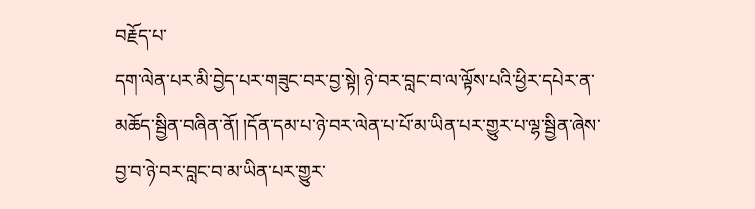བརྗོད་པ་
དག་ལེན་པར་མི་བྱེད་པར་གཟུང་བར་བྱ་སྟེ། ཉེ་བར་བླང་བ་ལ་ལྟོས་པའི་ཕྱིར་དཔེར་ན་མཆོད་སྦྱིན་བཞིན་ནོ། །དོན་དམ་པ་ཉེ་བར་ལེན་པ་པོ་མ་ཡིན་པར་གྱུར་པ་ལྷ་སྦྱིན་ཞེས་བྱ་བ་ཉེ་བར་བླང་བ་མ་ཡིན་པར་གྱུར་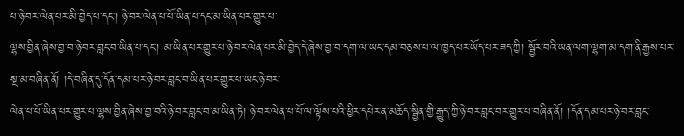པ་ཉེ་བར་ལེན་པར་མི་བྱེད་པ་དང་། ཉེ་བར་ལེན་པ་པོ་ཡིན་པ་དང་མ་ཡིན་པར་གྱུར་པ་
ལྷས་བྱིན་ཞེས་བྱ་བ་ཉེ་བར་བླང་བ་ཡིན་པ་དང་། མ་ཡིན་པར་གྱུར་པ་ཉེ་བར་ལེན་པར་མི་བྱེད་དེ་ཞེས་བྱ་བ་དག་ལ་ཡང་དམ་བཅས་པ་ལ་ཁྱད་པར་ཡོད་པར་ཟད་ཀྱི། སྦྱོར་བའི་ཡན་ལག་ལྷག་མ་དག་ནི་རྒྱས་པར་སྔ་མ་བཞིན་ནོ། །དེ་བཞིན་དུ་དོན་དམ་པར་ཉེ་བར་བླང་བ་ཡིན་པར་གྱུར་པ་ཡང་ཉེ་བར་
ལེན་པ་པོ་ཡིན་པར་གྱུར་པ་ལྷས་བྱིན་ཞེས་བྱ་བའི་ཉེ་བར་བླང་བ་མ་ཡིན་ཏེ། ཉེ་བར་ལེན་པ་པོ་ལ་ལྟོས་པའི་ཕྱིར་དཔེར་ན་མཆོད་སྦྱིན་གྱི་རྒྱུད་ཀྱི་ཉེ་བར་བླང་བར་གྱུར་པ་བཞིན་ནོ། །དོན་དམ་པར་ཉེ་བར་བླང་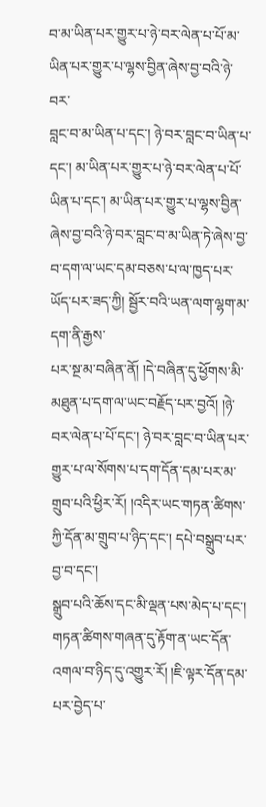བ་མ་ཡིན་པར་གྱུར་པ་ཉེ་བར་ལེན་པ་པོ་མ་ཡིན་པར་གྱུར་པ་ལྷས་བྱིན་ཞེས་བྱ་བའི་ཉེ་བར་
བླང་བ་མ་ཡིན་པ་དང་། ཉེ་བར་བླང་བ་ཡིན་པ་དང་། མ་ཡིན་པར་གྱུར་པ་ཉེ་བར་ལེན་པ་པོ་ཡིན་པ་དང་། མ་ཡིན་པར་གྱུར་པ་ལྷས་བྱིན་ཞེས་བྱ་བའི་ཉེ་བར་བླང་བ་མ་ཡིན་ཏེ་ཞེས་བྱ་བ་དག་ལ་ཡང་དམ་བཅས་པ་ལ་ཁྱད་པར་ཡོད་པར་ཟད་ཀྱི། སྦྱོར་བའི་ཡན་ལག་ལྷག་མ་དག་ནི་རྒྱས་
པར་སྔ་མ་བཞིན་ནོ། །དེ་བཞིན་དུ་ཕྱོགས་མི་མཐུན་པ་དག་ལ་ཡང་བརྗོད་པར་བྱའོ། །ཉེ་བར་ལེན་པ་པོ་དང་། ཉེ་བར་བླང་བ་ཡིན་པར་གྱུར་པ་ལ་སོགས་པ་དག་དོན་དམ་པར་མ་གྲུབ་པའི་ཕྱིར་རོ། །འདིར་ཡང་གཏན་ཚིགས་ཀྱི་དོན་མ་གྲུབ་པ་ཉིད་དང་། དཔེ་བསྒྲུབ་པར་བྱ་བ་དང་།
སྒྲུབ་པའི་ཆོས་དང་མི་ལྡན་པས་མེད་པ་དང་། གཏན་ཚིགས་གཞན་དུ་རྟོག་ན་ཡང་དོན་འགལ་བ་ཉིད་དུ་འགྱུར་རོ། །ཇི་ལྟར་དོན་དམ་པར་བྱེད་པ་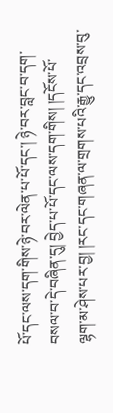པོ་དང་ལས་དག་གིས་ཉེ་བར་ལེན་པ་པོ་དང་། ཉེ་བར་བླང་བ་དག་བསལ་བ་དེ་བཞིན་དུ། བྱེད་པ་པོ་དང་ལས་དག་གིས། །དངོས་པོ་
ལྷག་མ་ཤེས་པར་བྱ། །རང་དང་གཞན་ལ་གྲགས་པའི་རྒྱུ་དང་འབྲས་བུ་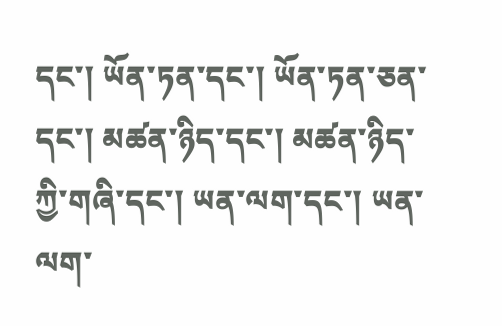དང་། ཡོན་ཏན་དང་། ཡོན་ཏན་ཅན་དང་། མཚན་ཉིད་དང་། མཚན་ཉིད་ཀྱི་གཞི་དང་། ཡན་ལག་དང་། ཡན་ལག་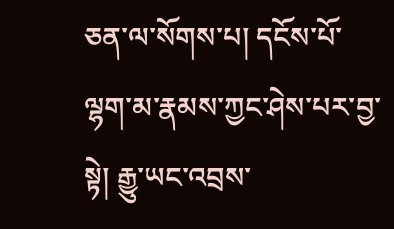ཅན་ལ་སོགས་པ། དངོས་པོ་ལྷག་མ་རྣམས་ཀྱང་ཤེས་པར་བྱ་སྟེ། རྒྱུ་ཡང་འབྲས་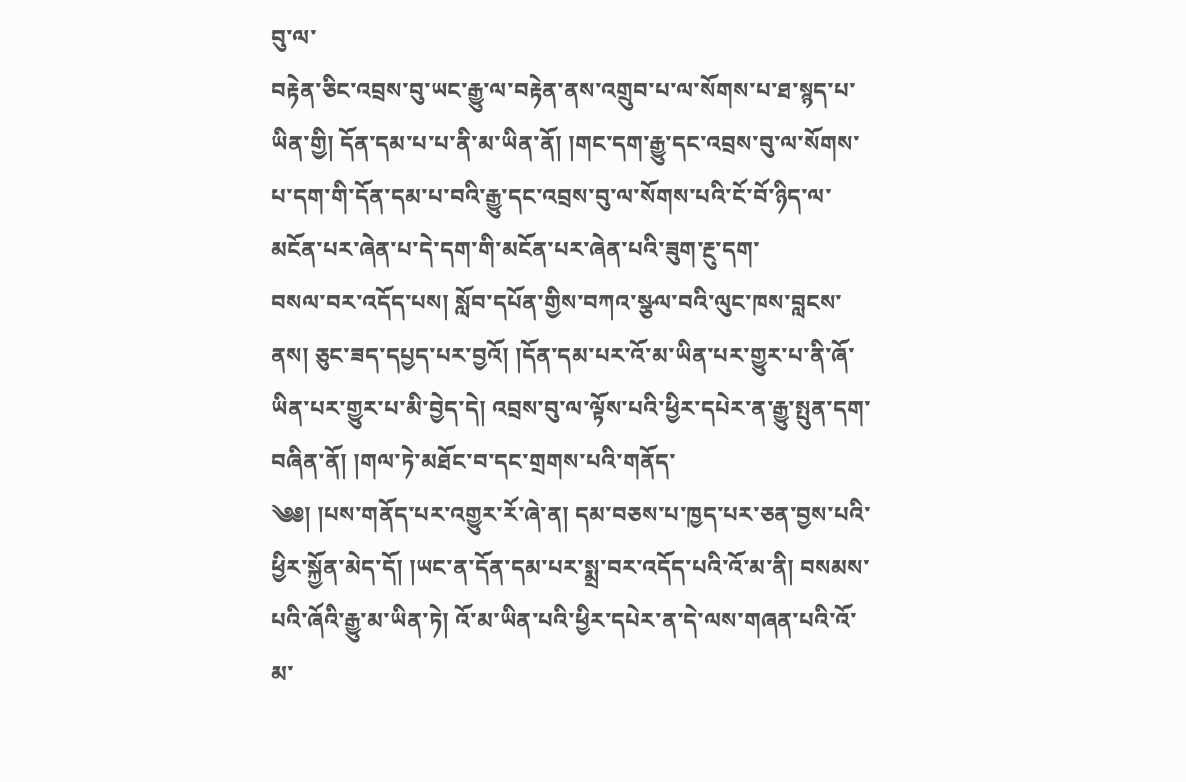བུ་ལ་
བརྟེན་ཅིང་འབྲས་བུ་ཡང་རྒྱུ་ལ་བརྟེན་ནས་འགྲུབ་པ་ལ་སོགས་པ་ཐ་སྙད་པ་ཡིན་གྱི། དོན་དམ་པ་པ་ནི་མ་ཡིན་ནོ། །གང་དག་རྒྱུ་དང་འབྲས་བུ་ལ་སོགས་པ་དག་གི་དོན་དམ་པ་བའི་རྒྱུ་དང་འབྲས་བུ་ལ་སོགས་པའི་ངོ་བོ་ཉིད་ལ་མངོན་པར་ཞེན་པ་དེ་དག་གི་མངོན་པར་ཞེན་པའི་ཟུག་རྔུ་དག་
བསལ་བར་འདོད་པས། སློབ་དཔོན་གྱིས་བཀའ་སྩལ་བའི་ལུང་ཁས་བླངས་ནས། ཅུང་ཟད་དཔྱད་པར་བྱའོ། །དོན་དམ་པར་འོ་མ་ཡིན་པར་གྱུར་པ་ནི་ཞོ་ཡིན་པར་གྱུར་པ་མི་བྱེད་དེ། འབྲས་བུ་ལ་ལྟོས་པའི་ཕྱིར་དཔེར་ན་རྒྱུ་སྤུན་དག་བཞིན་ནོ། །གལ་ཏེ་མཐོང་བ་དང་གྲགས་པའི་གནོད་
༄༅། །པས་གནོད་པར་འགྱུར་རོ་ཞེ་ན། དམ་བཅས་པ་ཁྱད་པར་ཅན་བྱས་པའི་ཕྱིར་སྐྱོན་མེད་དོ། །ཡང་ན་དོན་དམ་པར་སྨྲ་བར་འདོད་པའི་འོ་མ་ནི། བསམས་པའི་ཞོའི་རྒྱུ་མ་ཡིན་ཏེ། འོ་མ་ཡིན་པའི་ཕྱིར་དཔེར་ན་དེ་ལས་གཞན་པའི་འོ་མ་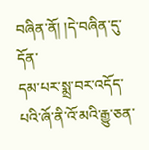བཞིན་ནོ། །དེ་བཞིན་དུ་དོན་
དམ་པར་སྨྲ་བར་འདོད་པའི་ཞོ་ནི་འོ་མའི་རྒྱུ་ཅན་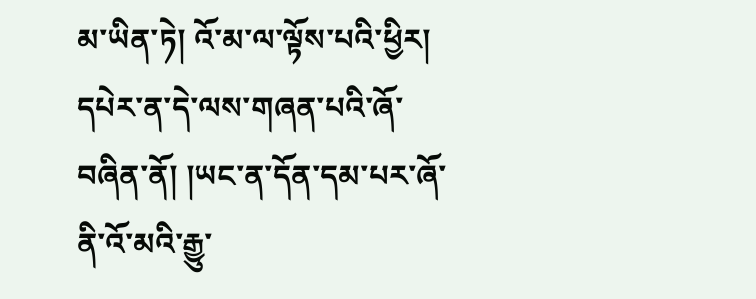མ་ཡིན་ཏེ། འོ་མ་ལ་ལྟོས་པའི་ཕྱིར། དཔེར་ན་དེ་ལས་གཞན་པའི་ཞོ་བཞིན་ནོ། །ཡང་ན་དོན་དམ་པར་ཞོ་ནི་འོ་མའི་རྒྱུ་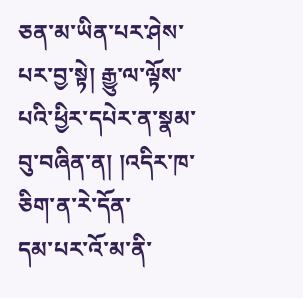ཅན་མ་ཡིན་པར་ཤེས་པར་བྱ་སྟེ། རྒྱུ་ལ་ལྟོས་པའི་ཕྱིར་དཔེར་ན་སྣམ་བུ་བཞིན་ན། །འདིར་ཁ་ཅིག་ན་རེ་དོན་
དམ་པར་འོ་མ་ནི་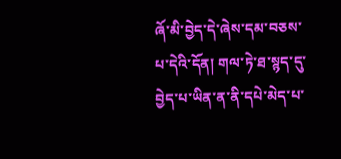ཞོ་མི་བྱེད་དེ་ཞེས་དམ་བཅས་པ་དེའི་དོན། གལ་ཏེ་ཐ་སྙད་དུ་བྱེད་པ་ཡིན་ན་ནི་དཔེ་མེད་པ་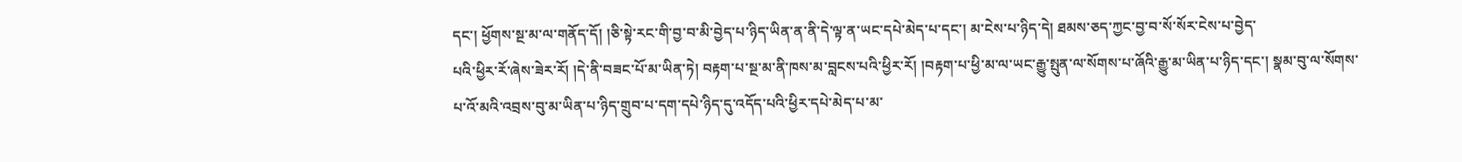དང་། ཕྱོགས་སྔ་མ་ལ་གནོད་དོ། །ཅི་སྟེ་རང་གི་བྱ་བ་མི་བྱེད་པ་ཉིད་ཡིན་ན་ནི་དེ་ལྟ་ན་ཡང་དཔེ་མེད་པ་དང་། མ་ངེས་པ་ཉིད་དེ། ཐམས་ཅད་ཀྱང་བྱ་བ་སོ་སོར་ངེས་པ་བྱེད་
པའི་ཕྱིར་རོ་ཞེས་ཟེར་རོ། །དེ་ནི་བཟང་པོ་མ་ཡིན་ཏེ། བརྟག་པ་སྔ་མ་ནི་ཁས་མ་བླངས་པའི་ཕྱིར་རོ། །བརྟག་པ་ཕྱི་མ་ལ་ཡང་རྒྱུ་སྤུན་ལ་སོགས་པ་ཞོའི་རྒྱུ་མ་ཡིན་པ་ཉིད་དང་། སྣམ་བུ་ལ་སོགས་པ་འོ་མའི་འབྲས་བུ་མ་ཡིན་པ་ཉིད་གྲུབ་པ་དག་དཔེ་ཉིད་དུ་འདོད་པའི་ཕྱིར་དཔེ་མེད་པ་མ་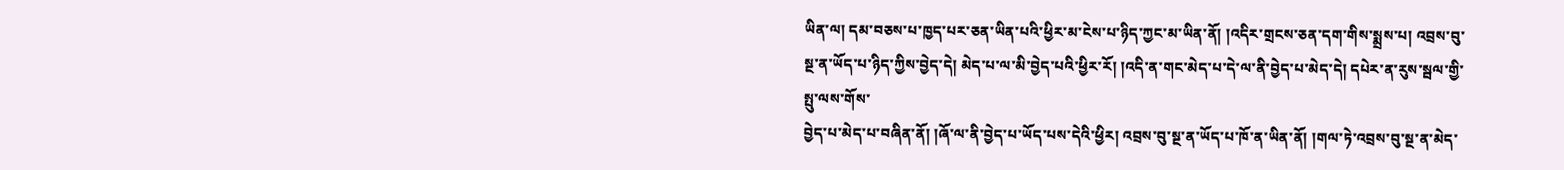ཡིན་ལ། དམ་བཅས་པ་ཁྱད་པར་ཅན་ཡིན་པའི་ཕྱིར་མ་ངེས་པ་ཉིད་ཀྱང་མ་ཡིན་ནོ། །འདིར་གྲངས་ཅན་དག་གིས་སྨྲས་པ། འབྲས་བུ་སྔ་ན་ཡོད་པ་ཉིད་ཀྱིས་བྱེད་དེ། མེད་པ་ལ་མི་བྱེད་པའི་ཕྱིར་རོ། །འདི་ན་གང་མེད་པ་དེ་ལ་ནི་བྱེད་པ་མེད་དེ། དཔེར་ན་རུས་སྦལ་གྱི་སྤུ་ལས་གོས་
བྱེད་པ་མེད་པ་བཞིན་ནོ། །ཞོ་ལ་ནི་བྱེད་པ་ཡོད་པས་དེའི་ཕྱིར། འབྲས་བུ་སྔ་ན་ཡོད་པ་ཁོ་ན་ཡིན་ནོ། །གལ་ཏེ་འབྲས་བུ་སྔ་ན་མེད་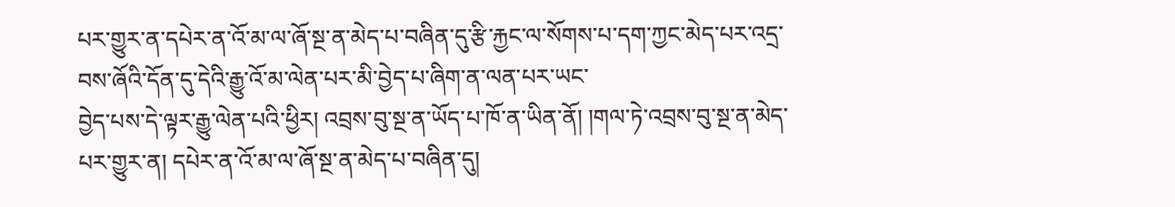པར་གྱུར་ན་དཔེར་ན་འོ་མ་ལ་ཞོ་སྔ་ན་མེད་པ་བཞིན་དུ་རྩི་རྐྱང་ལ་སོགས་པ་དག་ཀྱང་མེད་པར་འདྲ་བས་ཞོའི་དོན་དུ་དེའི་རྒྱུ་འོ་མ་ལེན་པར་མི་བྱེད་པ་ཞིག་ན་ལན་པར་ཡང་
བྱེད་པས་དེ་ལྟར་རྒྱུ་ལེན་པའི་ཕྱིར། འབྲས་བུ་སྔ་ན་ཡོད་པ་ཁོ་ན་ཡིན་ནོ། །གལ་ཏེ་འབྲས་བུ་སྔ་ན་མེད་པར་གྱུར་ན། དཔེར་ན་འོ་མ་ལ་ཞོ་སྔ་ན་མེད་པ་བཞིན་དུ།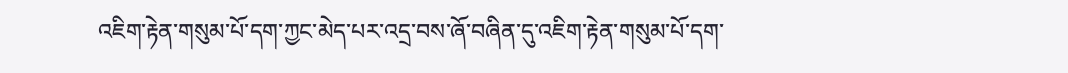འཇིག་རྟེན་གསུམ་པོ་དག་ཀྱང་མེད་པར་འདྲ་བས་ཞོ་བཞིན་དུ་འཇིག་རྟེན་གསུམ་པོ་དག་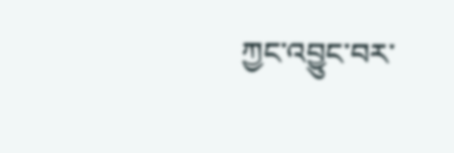ཀྱང་འབྱུང་བར་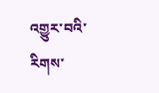འགྱུར་བའི་རིགས་